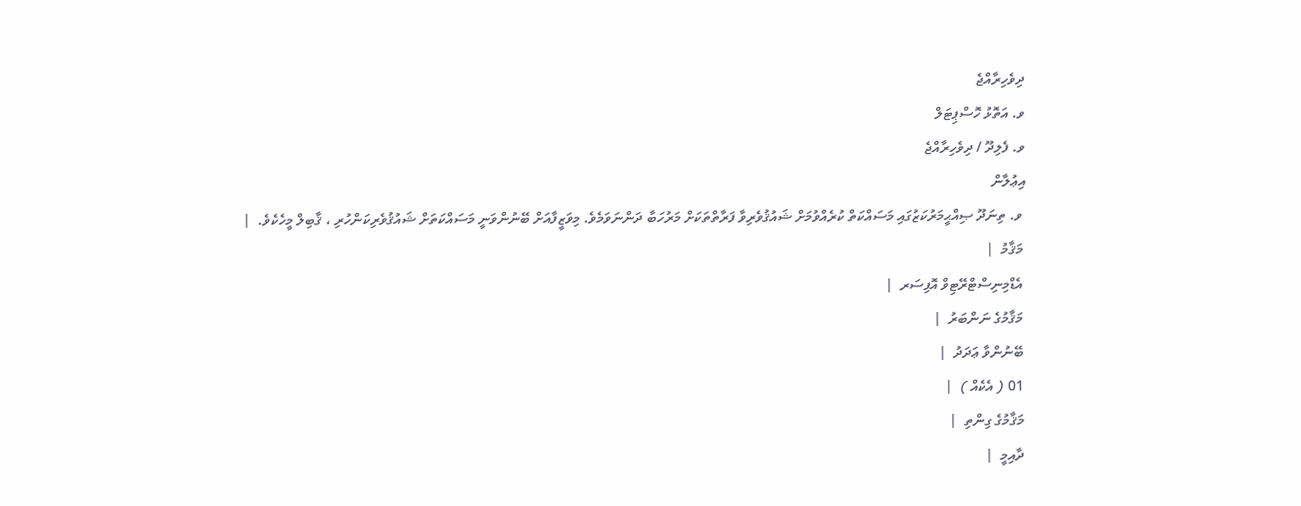ދިވެހިރާއްޖެ
ވ. އަތޮޅު ހޮސްޕިޓަލް
ވ. ފެލިދޫ / ދިވެހިރާއްޖެ
އިޢުލާން
 ވ. ތިނަދޫ ޞިއްޙީމަރުކަޒުގައި މަސައްކަތް ކުރެއްވުމަށް ޝައުޤުވެރިވާ ފަރާތްތަކަށް މަރުހަބާ ދަންނަވަމެވެ. މިވަޒީފާއަށް ބޭނުންވަނީ މަސައްކަތަށް ޝައުޤުވެރިކަންހުރި ، ޤާބިލް މީހެކެވެ.  |
 މަޤާމު  |
 އެޑްމިނިސްޓްރޭޓިވް އޮފިސަރ  |
 މަޤާމުގެ ނަންބަރު  |
 ބޭނުންވާ ޢަދަދު  |
 01 ( އެކެއް )  |
 މަޤާމުގެ ގިންތި  |
 ދާއިމީ  |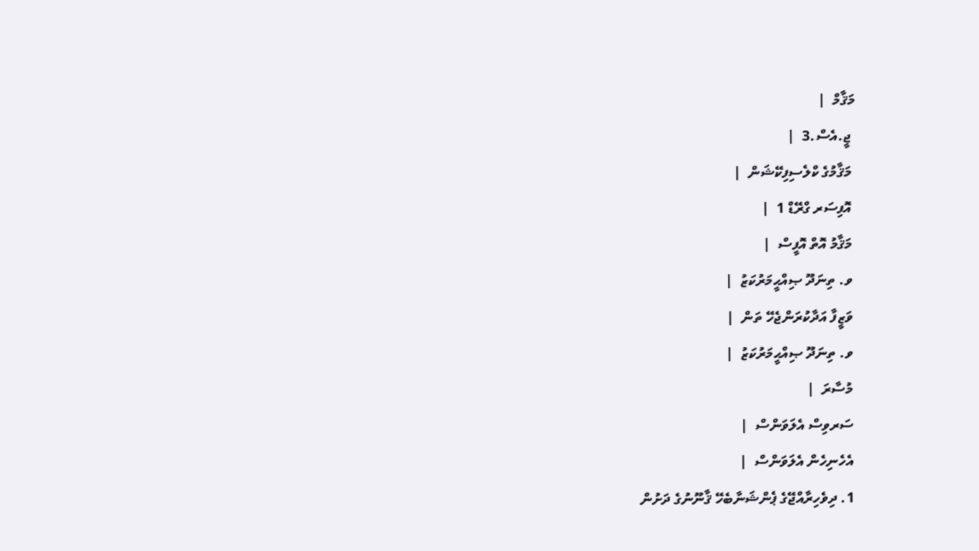މަޤާމް  |
 ޖީ.އެސް.3  |
 މަޤާމުގެ ކްލެސިފިކޭޝަން  |
 އޮފިސަރ ގްރޭޑް 1  |
 މަޤާމު އޮތް އޮފީސް  |
 ވ. ތިނަދޫ ޞިއްޙީމަރުކަޒު  |
 ވަޒީފާ އަދާކުރަންޖެހޭ ތަން  |
 ވ. ތިނަދޫ ޞިއްޙީމަރުކަޒު  |
 މުސާރަ  |
 ސަރވިސް އެލަވަންސް  |
 އެހެނިހެން އެލަވަންސް  |
 1. ދިވެހިރާއްޖޭގެ ޕެންޝަނާބެހޭ ޤާނޫނުގެ ދަށުން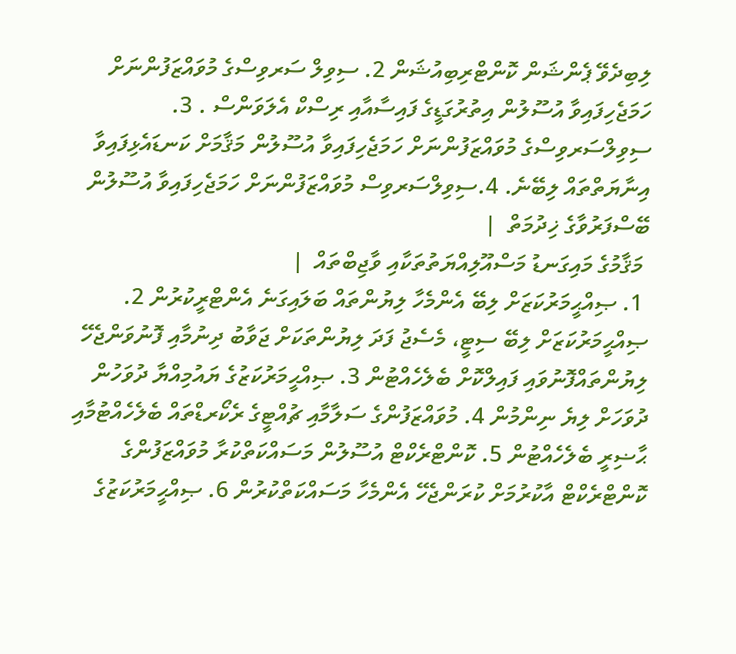ލިބިދެވޭ ޕެންޝަން ކޮންޓްރިބިއުޝަން 2. ސިވިލް ސަރވިސްގެ މުވައްޒަފުންނަށް ހަމަޖެހިފައިވާ އުސޫލުން އިތުރުގަޑީގެ ފައިސާއާއި ރިސްކް އެލަވަންސް . 3. ސިވިލްސަރވިސްގެ މުވައްޒަފުންނަށް ހަމަޖެހިފައިވާ އުސޫލުން މަޤާމަށް ކަނޑައެޅިފައިވާ އިނާޔަތްތައް ލިބޭނެ. 4.ސިވިލްސަރވިސް މުވައްޒަފުންނަށް ހަމަޖެހިފައިވާ އުސޫލުން ބޭސްފަރުވާގެ ޚިދުމަތް  |
 މަޤާމުގެ މައިގަނޑު މަސްއޫލިއްޔަތުތަކާއި ވާޖިބްތައް  |
 1. ޞިއްޙީމަރުކަޒަށް ލިބޭ އެންމެހާ ލިޔުންތައް ބަލައިގަނެ އެންޓްރީކުރުން 2. ޞިއްޙީމަރުކަޒަށް ލިބޭ ސިޓީ، މެސެޖު ފަދަ ލިޔުންތަކަށް ޖަވާބު ދިނުމާއި ފޮނުވަންޖެހޭ ލިޔުންތައްފޮނުވައި ފައިލްކޮށް ބެލެހެއްޓުން 3. ޞިއްޙީމަރުކަޒުގެ ޔައުމިއްޔާ ދުވަހުން ދުވަހަށް ލިޔެ ނިންމުން 4. މުވައްޒަފުންގެ ސަލާމާއި ޗުއްޓީގެ ރެކޯރޑްތައް ބެލެހެއްޓުމާއި ޙާޟިރީ ބެލެހެއްޓުން 5. ކޮންޓްރެކްޓް އުސޫލުން މަސައްކަތްކުރާ މުވައްޒަފުންގެ ކޮންޓްރެކްޓް އާކުރުމަށް ކުރަންޖެހޭ އެންމެހާ މަސައްކަތްކުރުން 6. ޞިއްޙީމަރުކަޒުގެ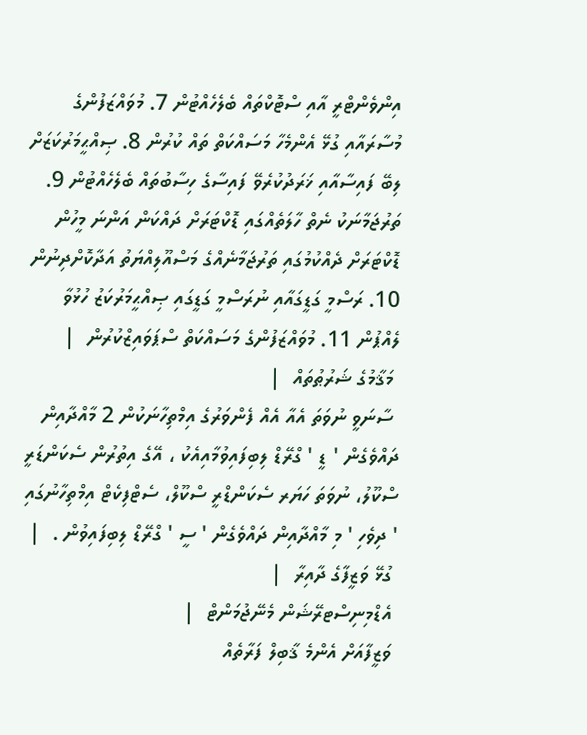އިންވެންޓްރީ އާއި ސްޓޮކްތައް ބެލެހެއްޓުން 7. މުވައްޒަފުންގެ މުސާރައާއި ގުޅޭ އެންމެހާ މަސައްކަތް ތައް ކުރުން 8. ޞިއްޙީމަރުކަޒަށް ލިބޭ ފައިސާއާއި ޚަރަދުކުރެވޭ ފައިސާގެ ހިސާބުތައް ބެލެހެއްޓުން 9. ތަރުޖަމާނަކު ނެތް ހާލަތެއްގައި ޑޮކްޓަރަށް ދައްކަން އަންނަ މީހުން ޑޮކްޓަރަށް ދެއްކުމުގައި ތަރުޖަމާނެއްގެ މަސްއޫލިއްޔަތު އަދާކޮށްދިނުން 10. ރަސްމީ ގަޑީގައާއި ނުރަސްމީ ގަޑީގައި ޞިއްޙީމަރުކަޒު ހުޅުވާ ލެއްޕުން 11. މުވައްޒަފުންގެ މަސައްކަތް ސްޕަވައިޒްކުރުން  |
 މަޤާމުގެ ޝަރުޠުތައް  |
 ސާނަވީ ނުވަތަ އެއާ އެއް ފެންވަރުގެ އިމްތިހާނަކުން 2 މާއްދާއިން ދައްވެގެން ' ޑީ ' ގްރޭޑް ލިބިފައިވުމާއިއެކު ، އޭގެ އިތުރުން ސެކަންޑަރީ ސްކޫލު، ނުވަތަ ހަޔަރ ސެކަންޑްރީ ސްކޫލް، ސެޓްފިކެޓް އިމްތިހާނުގައި ' ދިވެހި ' މި މާއްދާއިން ދައްވެގެން ' ސީ ' ގްރޭޑް ލިބިފައިވުން .  |
 ގުޅޭ ވަޒީފާގެ ދާއިރާ  |
 އެޑްމިނިސްޓރޭޝަން މެނޭޖުމަންޓް  |
 ވަޒީފާއަށް އެންމެ ޤާބިލް ފަރާތެއް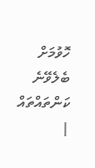ހޮވުމަށް ބެލެވޭނެ ކަންތައްތައް  |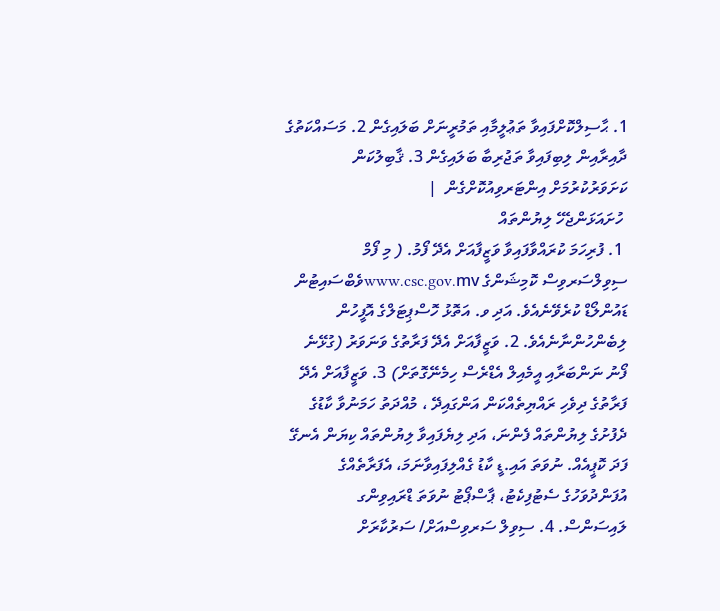1. ޙާސިލްކޮށްފައިވާ ތަޢުލީމާއި ތަމުރީނަށް ބަލައިގެން 2. މަސައްކަތުގެ ދާއިރާއިން ލިބިފައިވާ ތަޖުރިބާ ބަލައިގެން 3. ޤާބިލުކަން ކަށަވަރުކުރުމަށް އިންޓަރވިއުކޮށްގެން  |
 ހުށައަޅަންޖެހޭ ލިޔުންތައް
 1. ފުރިހަމަ ކުރައްވާފައިވާ ވަޒީފާއަށް އެދޭ ފޯމު. ( މި ފޯމް ސިވިލްސަރވިސް ކޮމިޝަންގެ www.csc.gov.mvވެބްސައިޓުން ޑައުންލޯޑް ކުރެވޭނެއެވެ. އަދި ވ. އަތޮޅު ހޮސްޕިޓަލްގެ އޮފީހުން ލިބެންހުންނާނެއެވެ. 2. ވަޒީފާއަށް އެދޭ ފަރާތުގެ ވަނަވަރު (ގުޅޭނެ ފޯނު ނަންބަރާއި އީމެއިލް އެޑްރެސް ހިމެނޭގޮތަށް) 3. ވަޒީފާއަށް އެދޭ ފަރާތުގެ ދިވެހި ރައްޔިތެއްކަން އަންގައިދޭ ، މުއްދަތު ހަމަނުވާ ކާޑުގެ ދެފުށުގެ ލިޔުންތައް ފެންނަ، އަދި ލިޔެފައިވާ ލިޔުންތައް ކިޔަން އެނގޭ ފަދަ ކޮޕީއެއް. ނުވަތަ އައި.ޑީ ކާޑު ގެއްލިފައިވާނަމަ، އެފަރާތެއްގެ އުފަންދުވަހުގެ ސެޓުފިކެޓު، ޕާސްޕޯޓު ނުވަތަ ޑްރައިވިންގ ލައިސަންސް. 4. ސިވިލް ސަރވިސްއަށް/ ސަރުކާރަށް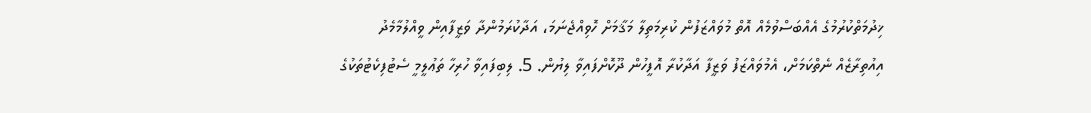ޚިދުމަތްކުރުމުގެ އެއްބަސްވުމެއް އޮތް މުވައްޒަފުން ކުރިމަތިލާ މަޤާމަށް ހޮވިއްޖެނަމަ، އަދާކުރަމުންދާ ވަޒީފާއިން ވީއްލުމާމެދު އިއުތިރާޒެއް ނެތްކަމަށް، އެމުވައްޒަފު ވަޒީފާ އަދާކުރާ އޮފީހުން ދޫކޮށްފައިވާ ލިޔުން. 5. ލިބިފައިވާ ހުރިހާ ތަޢުލީމީ ސެޓުފިކެޓުތަކުގެ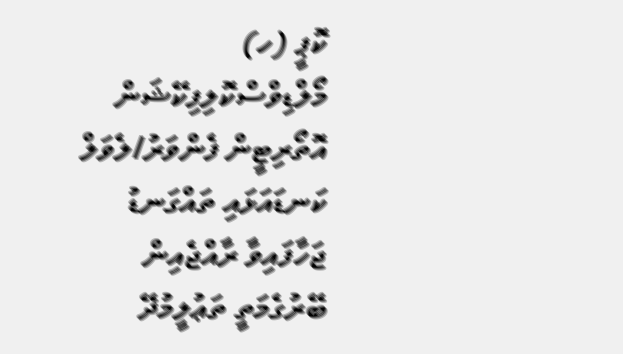ކޮޕީ (ހ) މޯލްޑިވްސްކޮލިފިކޭޝަން އޮތޯރިޓީން ފެންވަރު/ލެވަލް ކަނޑައަޅައި ތައްގަނޑު ޖަހާފައިވާ ރާއްޖެއިން ބޭރުގެމަތީ ތަޢުލީމުދޭ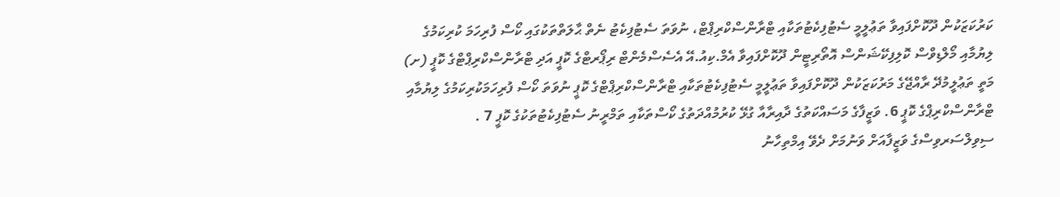ކަރުކަޒަކުން ދޫކޮށްފައިވާ ތަޢުލީމީ ސެޓުފިކެޓުތަކާއި ޓްރާންސްކްރިޕްޓް، ނުވަތަ ސެޓުފިކެޓު ނެތް ޙާލަތްތަކުގައި ކޯސް ފުރިހަމަ ކުރިކަމުގެ ލިޔުމާއި މޯލްޑިވްސް ކޮލިފިކޭޝަންސް އޮތޯރިޓީން ދޫކޮށްފައިވާ އެމް.ކިއު.އޭ އެސެސްމެންޓް ރިޕޯރޓްގެ ކޮޕީ އަދި ޓްރާންސްކްރިޕްޓްގެ ކޮޕީ (ށ) މަތީ ތަޢުލީމުދޭ ރާއްޖޭގެ މަރުކަޒަކުން ދޫކޮށްފައިވާ ތަޢުލީމީ ސެޓުފިކެޓުތަކާއި ޓްރާންސްކްރިޕްޓްގެ ކޮޕީ ނުވަތަ ކޯސް ފުރިހަމަކުރިކަމުގެ ލިޔުމާއި ޓްރާންސްކްރިޕްގެ ކޮޕީ 6. ވަޒީފާގެ މަސައްކަތުގެ ދާއިރާއާ ގުޅޭ ކުރުމުއްދަތުގެ ކޯސްތަކާއި ތަމްރީނު ސެޓުފިކެޓުތަކުގެ ކޮޕީ 7 . ސިވިލްސަރވިސްގެ ވަޒީފާއަށް ވަނުމަށް ދެވޭ އިމްތިހާނު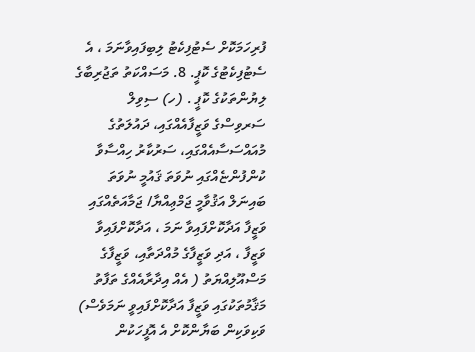ފުރިހަމަކޮށް ސެޓުފިކެޓު ލިބިފައިވާނަމަ ، އެ ސެޓުފިކެޓުގެ ކޮޕީ. 8. މަސައްކަތު ތަޖުރިބާގެ ލިޔުންތަކުގެ ކޮޕީ . (ހ) ސިވިލް ސަރވިސްގެ ވަޒީފާއެއްގައި، ދައުލަތުގެ މުއައްސަސާއެއްގައި، ސަރުކާރު ހިއްސާވާ ކުންފުންޏެއްގައި ނުވަތަ ޤައުމީ ނުވަތަ ބައިނަލް އަޤުވާމީ ޖަމްޢިއްޔާ/ ޖަމާއަތެއްގައި ވަޒީފާ އަދާކޮށްފައިވާ ނަމަ ، އަދާކޮށްފައިވާ ވަޒީފާ ، އަދި ވަޒީފާގެ މުއްދަތާއި، ވަޒީފާގެ މަސްއޫލިއްޔަތު ( އެއް އިދާރާއެއްގެ ތަފާތު މަޤާމުތަކުގައި ވަޒީފާ އަދާކޮށްފައިވީ ނަމަވެސް) ވަކިވަކިން ބަޔާންކޮށް އެ އޮފީހަކުން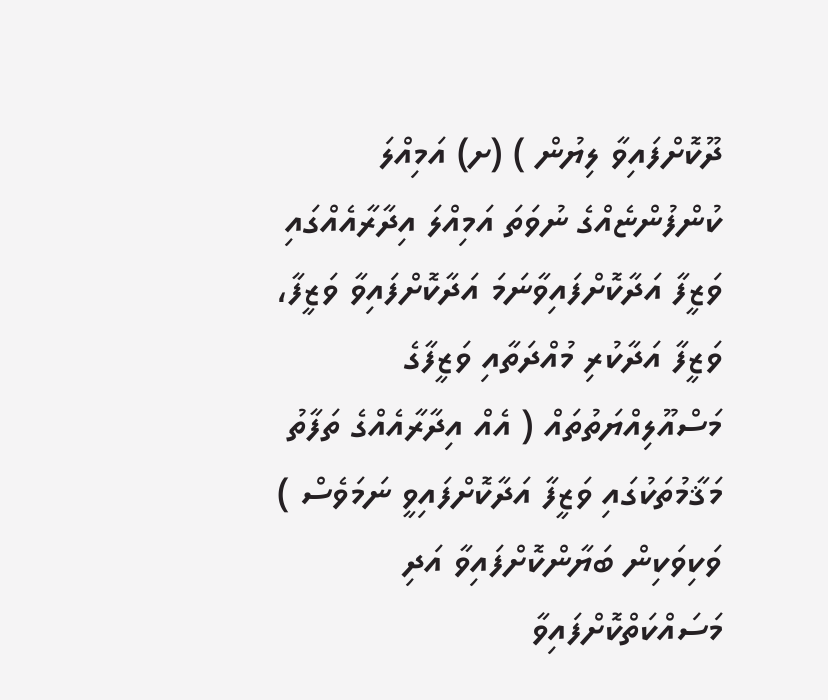ދޫކޮށްފައިވާ ލިޔުން ) (ށ) އަމިއްލަ ކުންފުންޏެއްގެ ނުވަތަ އަމިއްލަ އިދާރާއެއްގައި ވަޒީފާ އަދާކޮށްފައިވާނަމަ އަދާކޮށްފައިވާ ވަޒީފާ، ވަޒީފާ އަދާކުރި މުއްދަތާއި ވަޒީފާގެ މަސްއޫލިއްޔަތުތައް ( އެއް އިދާރާއެއްގެ ތަފާތު މަޤާމުތަކުގައި ވަޒީފާ އަދާކޮށްފައިވީ ނަމަވެސް ) ވަކިވަކިން ބަޔާންކޮށްފައިވާ އަދި މަސައްކަތްކޮށްފައިވާ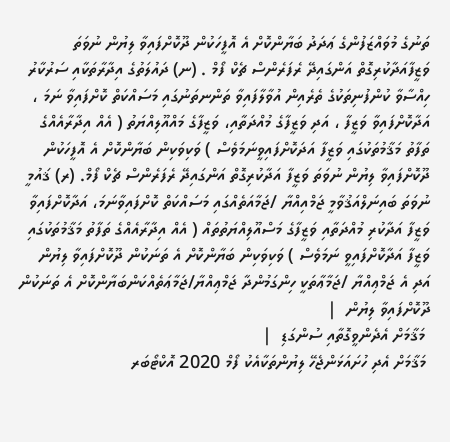ތަނުގެ މުވައްޒަފުންގެ ޢަދަދު ބަޔާންކޮށް އެ އޮފީހަކުން ދޫކޮށްފައިވާ ލިޔުން ނުވަތަ ވަޒީފާއަދާކުރިގޮތް އަންގައިދޭ ރެފަރެންސް ޗެކް ފޯމް . (ނ) ދައުލަތުގެ އިދާރާތަކާއި ސަރުކާރު ހިއްސާވާ ކުންފުނިތަކުގެ ތެރެއިން އުވާލާފައިވާ ތަންނތަނުގައި މަސައްކަތް ކޮށްފައިވާ ނަމަ ، އަދާކޮށްފައިވާ ވަޒީފާ ، އަދި ވަޒީފާގެ މުއްދަތާއި، ވަޒީފާގެ މައްއޫލިއްޔަތު ( އެއް އިދާރާއެއްގެ ތަފާތު މަޤާމުތަކުގައި ވަޒީފާ އަދަކޮށްފައިވީނަމަވެސް ) ވަކިވަކިން ބަޔާންކޮށް އެ އޮފީހަކުން ދޫކޮށްފައިވާ ލިޔުން ނުވަތަ ވަޒީފާ އަދާކުރިގޮތް އަންގައިދޭ ރެފަރެންސް ޗެކް ފޯމް. (ރ) ޤައުމީ ނުވަތަ ބައިނަލްއަޤުވާމީ ޖަމްއިއްޔާ /ޖަމާއަތެއްގައި މަސައްކަތް ކޮށްފައިވާނަމަ، އަދާކޮށްފައިވާ ވަޒީފާ އަދާކުރި މުއްދަތާއި ވަޒީފާގެ މަސްއޫލިއްޔަތުތައް ( އެއް އިދާރާއެއްގެ ތަފާތު މަޤާމުތަކުގައި ވަޒީފާ އަދާކޮށްފައިވީ ނަމަވެސް ) ވަކިވަކިން ބަޔާންކޮށް އެ ތަނަކުން ދޫކޮށްފައިވާ ލިޔުން އަދި އެ ޖަމްޢިއްޔާ /ޖަމާޢާތަކީ ހިންގަމުންދާ ޖަމްޢިއްޔާ/ޖަމާޢަތެއްކަންބަޔާންކޮށް އެ ތަނަކުން ދޫކޮށްފައިވާ ލިޔުން  |
 މަޤާމަށް އެދެންވީގޮތާއި ސުންގަޑި  |
 މަޤާމަށް އެދި ހުށައަޅަންޖެހޭ ލިޔުންތަކާއެކު ފޯމް 2020 އޮކްޓޯބަރ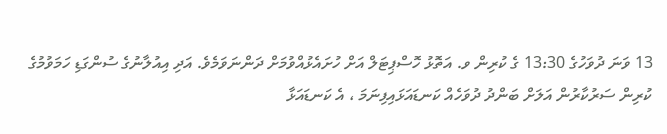13 ވަނަ ދުވަހުގެ 13:30 ގެ ކުރިން ވ. އަތޮޅު ހޮސްޕިޓަލް އަށް ހުށައެޅުއްވުމަށް ދަންނަވަމެވެ. އަދި އިއުލާނުގެ ސުންގަޑި ހަމަވުމުގެ ކުރިން ސަރުކާރުން އަލަށް ބަންދު ދުވަހެއް ކަނޑައަޅައިފިނަމަ ، އެ ކަނޑައަޅާ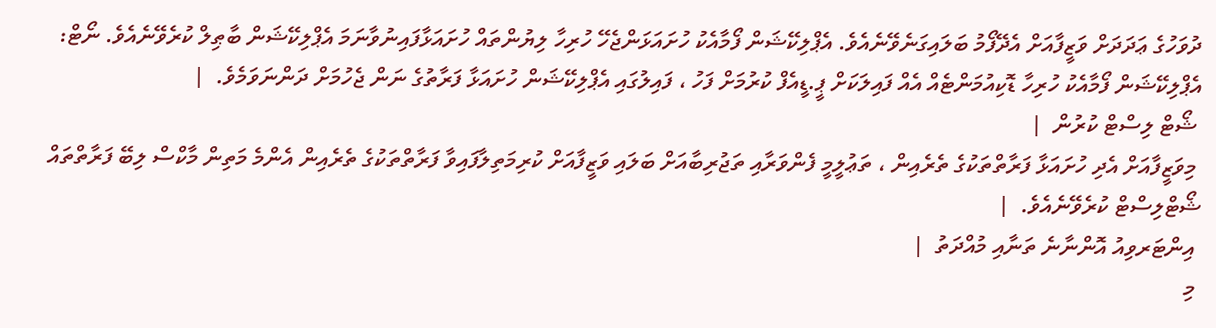ދުވަހުގެ ޢަދަދަށް ވަޒީފާއަށް އެދޭފޯމު ބަލައިގަނެވޭނެއެވެ. އެޕްލިކޭޝަން ފޯމާއެކު ހުށައަޅަންޖެހޭ ހުރިހާ ލިޔުންތައް ހުށައަޅާފައިނުވާނަމަ އެޕްލިކޭޝަން ބާޠިލް ކުރެވޭނެއެވެ. ނޯޓް: އެޕްލިކޭޝަން ފޯމާއެކު ހުރިހާ ޑޮކިއުމަންޓެއް އެއް ފައިލަކަށް ޕީ.ޑީއެފް ކުރުމަށް ފަހު ، ފައިލުގައި އެޕްލިކޭޝަން ހުށައަޅާ ފަރާތުގެ ނަން ޖެހުމަށް ދަންނަވަމެވެ.  |
 ޝޯޓް ލިސްޓް ކުރުން  |
 މިވަޒީފާއަށް އެދި ހުށައަޅާ ފަރާތްތަކުގެ ތެރެއިން ، ތަޢުލީމީ ފެންވަރާއި ތަޖުރިބާއަށް ބަލައި ވަޒީފާއަށް ކުރިމަތިލާފައިވާ ފަރާތްތަކުގެ ތެރެއިން އެންމެ މަތިން މާކްސް ލިބޭ ފަރާތްތައް ޝޯޓްލިސްޓް ކުރެވޭނެއެވެ.  |
 އިންޓަރވިއު އޮންނާނެ ތަނާއި މުއްދަތު  |
 މި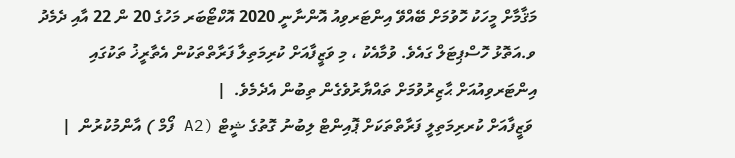މަޤާމާށް މީހަކު ހޮވުމަށް ބޭއްވޭ އިންޓަރވިއު އޮންނާނީ 2020 އޮކްޓޯބަރ މަހުގެ 20 ން 22 އާއި ދެމެދު ވ.އަތޮޅު ހޮސްޕިޓަލް ގައެވެ. ވުމާއެކު ، މި ވަޒީފާއަށް ކުރިމަތިލާ ފަރާތްތަކުން އެތާރީޚު ތަކުގައި އިންޓަރވިއުއަށް ޙާޒިރުވުމަށް ތައްޔާރުވެގެން ތިބުން އެދެމެވެ.  |
 ވަޒީފާއަށް ކުރރިމަތިލީ ފަރާތްތަކަށް ޕޮއިންޓް ލިބުނު ގޮތުގެ ޝީޓް (A2 ފޯމް ) އާންމުކުރުން  |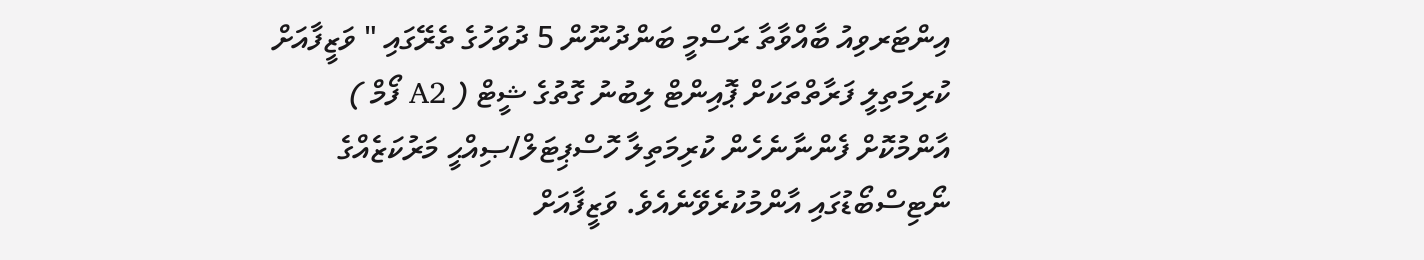އިންޓަރވިއު ބާއްވާތާ ރަސްމީ ބަންދުނޫން 5 ދުވަހުގެ ތެރޭގައި " ވަޒީފާއަށް ކުރިމަތިލީ ފަރާތްތަކަށް ޕޮއިންޓް ލިބުނު ގޮތުގެ ޝީޓް ( A2 ފޯމް ) އާންމުކޮށް ފެންނާނެހެން ކުރިމަތިލާ ހޮސްޕިޓަލް/ޞިއްޙީ މަރުކަޒެއްގެ ނޯޓިސްބޯޑުގައި އާންމުކުރެވޭނެއެވެ. ވަޒީފާއަށް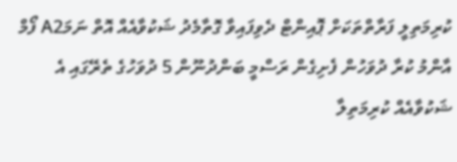ކުރިމަތިލީ ފަރާތްތަކަށް ޕޮއިންޓް ދެވިފައިވާ ގޮތާމެދު ޝަކުވާއެއް އޮތް ނަމަA2 ފޯމް އާންމު ކުރާ ދުވަހުން ފެށިގެން ރަސްމީ ބަންދުނޫން 5 ދުވަހުގެ ތެރޭގައި އެ ޝަކުވާއެއް ކުރިމަތިލާ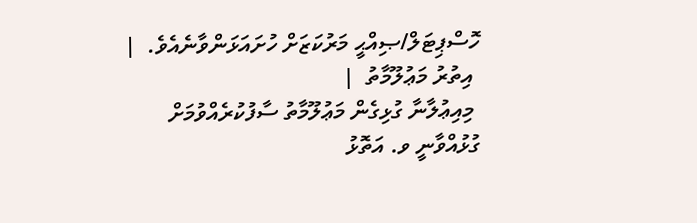ހޮސްޕިޓަލް/ޞިއްޙީ މަރުކަޒަށް ހުށައަޅަންވާނެއެވެ.  |
 އިތުރު މަޢުލޫމާތު  |
 މިއިޢުލާނާ ގުޅިގެން މަޢުލޫމާތު ސާފުކުރެއްވުމަށް ގުޅުއްވާނީ ވ. އަތޮޅު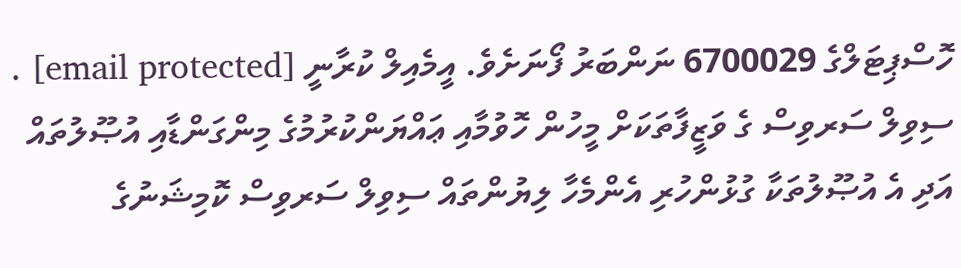ހޮސްޕިޓަލްގެ 6700029 ނަންބަރު ފޯނަށެވެ. އީމެއިލް ކުރާނީ [email protected] . ސިވިލް ސަރވިސް ގެ ވަޒީފާތަކަށް މީހުން ހޮވުމާއި ޢައްޔަންކުރުމުގެ މިންގަންޑާއި އުޞޫލުތައް އަދި އެ އުޞޫލުތަކާ ގުޅުންހުރި އެންމެހާ ލިޔުންތައް ސިވިލް ސަރވިސް ކޮމިޝަނުގެ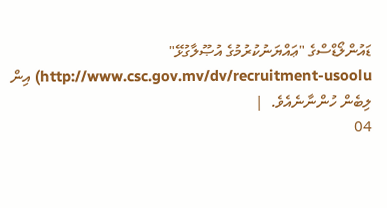ޑައުންލޯޑްސްގެ "ޢައްޔަނުކުރުމުގެ އުޞޫލާގުޅޭ" http://www.csc.gov.mv/dv/recruitment-usoolu) އިން ލިބެން ހުންނާނެއެވެ.  |
04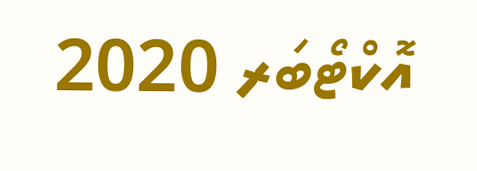އޮކްޓޯބަރ 2020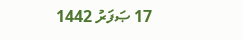17 ޞަފަރު 1442